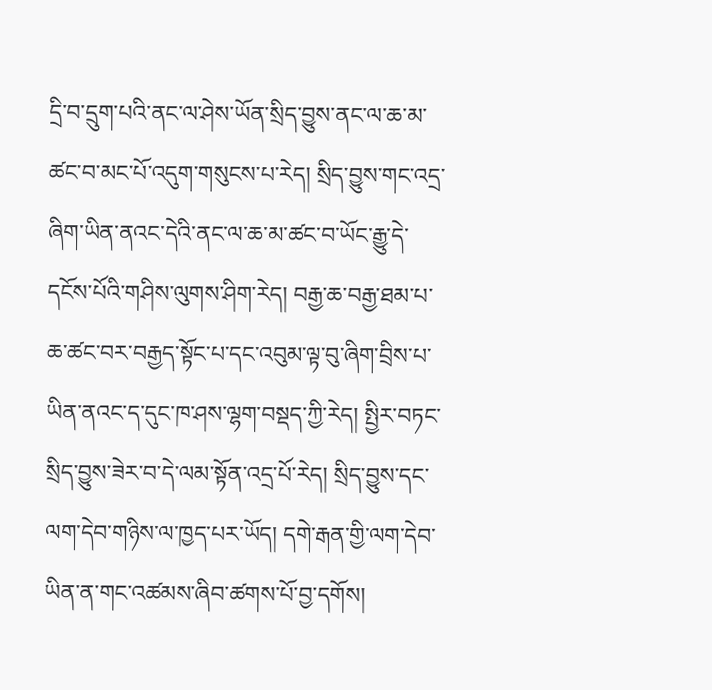དྲི་བ་དྲུག་པའི་ནང་ལ་ཤེས་ཡོན་སྲིད་བྱུས་ནང་ལ་ཆ་མ་ཚང་བ་མང་པོ་འདུག་གསུངས་པ་རེད། སྲིད་བྱུས་གང་འདྲ་ཞིག་ཡིན་ནའང་དེའི་ནང་ལ་ཆ་མ་ཚང་བ་ཡོང་རྒྱུ་དེ་དངོས་པོའི་གཤིས་ལུགས་ཤིག་རེད། བརྒྱ་ཆ་བརྒྱ་ཐམ་པ་ཆ་ཚང་བར་བརྒྱད་སྟོང་པ་དང་འབུམ་ལྟ་བུ་ཞིག་བྲིས་པ་ཡིན་ནའང་ད་དུང་ཁ་ཤས་ལྷག་བསྡད་ཀྱི་རེད། སྤྱིར་བཏང་སྲིད་བྱུས་ཟེར་བ་དེ་ལམ་སྟོན་འདྲ་པོ་རེད། སྲིད་བྱུས་དང་ལག་དེབ་གཉིས་ལ་ཁྱད་པར་ཡོད། དགེ་རྒན་གྱི་ལག་དེབ་ཡིན་ན་གང་འཚམས་ཞིབ་ཚགས་པོ་བྱ་དགོས།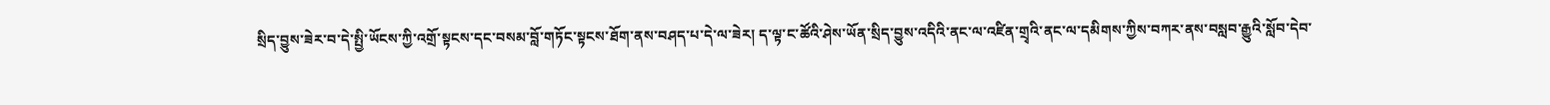སྲིད་བྱུས་ཟེར་བ་དེ་སྤྱི་ཡོངས་ཀྱི་འགྲོ་སྟངས་དང་བསམ་བློ་གཏོང་སྟངས་ཐོག་ནས་བཤད་པ་དེ་ལ་ཟེར། ད་ལྟ་ང་ཚོའི་ཤེས་ཡོན་སྲིད་བྱུས་འདིའི་ནང་ལ་འཛིན་གྲྭའི་ནང་ལ་དམིགས་ཀྱིས་བཀར་ནས་བསླབ་རྒྱུའི་སློབ་དེབ་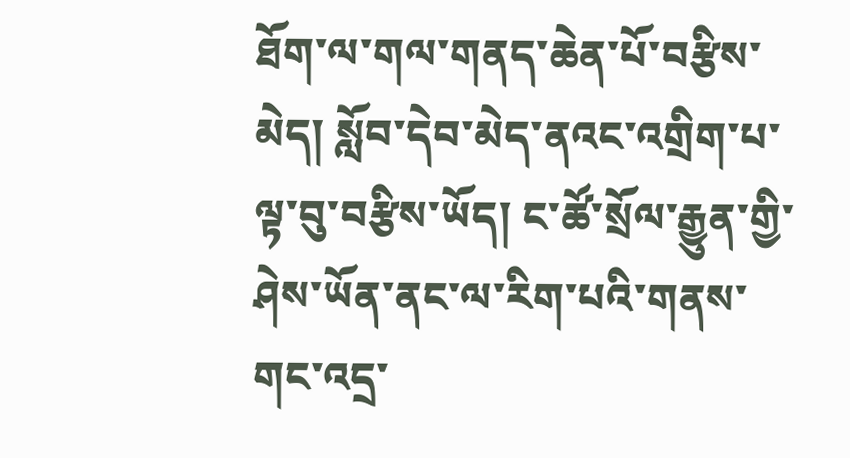ཐོག་ལ་གལ་གནད་ཆེན་པོ་བརྩིས་མེད། སློབ་དེབ་མེད་ནའང་འགྲིག་པ་ལྟ་བུ་བརྩིས་ཡོད། ང་ཚོ་སྲོལ་རྒྱུན་གྱི་ཤེས་ཡོན་ནང་ལ་རིག་པའི་གནས་གང་འདྲ་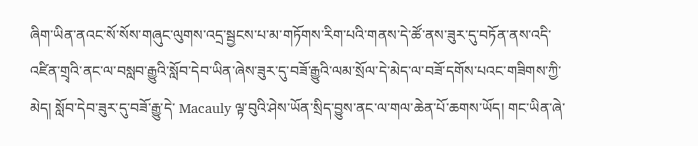ཞིག་ཡིན་ནའང་སོ་སོས་གཞུང་ལུགས་འདྲ་སྦྱངས་པ་མ་གཏོགས་རིག་པའི་གནས་དེ་ཚོ་ནས་ཟུར་དུ་བཏོན་ནས་འདི་འཛིན་གྲྭའི་ནང་ལ་བསླབ་རྒྱུའི་སློབ་དེབ་ཡིན་ཞེས་ཟུར་དུ་བཟོ་རྒྱུའི་ལམ་སྲོལ་དེ་མེད་ལ་བཟོ་དགོས་པའང་གཟིགས་ཀྱི་མེད། སློབ་དེབ་ཟུར་དུ་བཟོ་རྒྱུ་དེ་ Macauly ལྟ་བུའི་ཤེས་ཡོན་སྲིད་བྱུས་ནང་ལ་གལ་ཆེན་པོ་ཆགས་ཡོད། གང་ཡིན་ཞེ་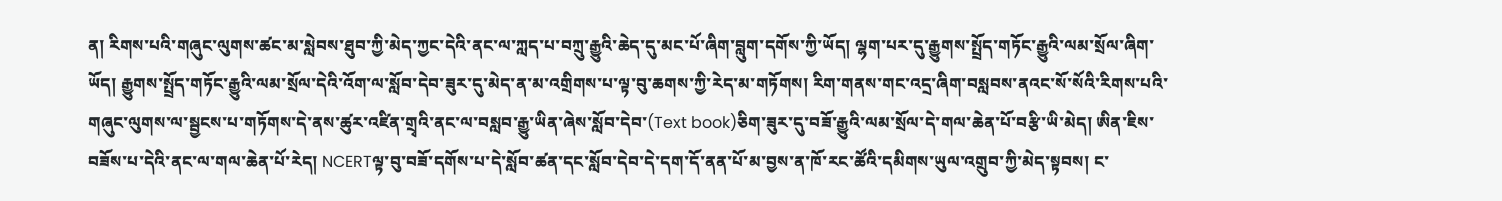ན། རིགས་པའི་གཞུང་ལུགས་ཚང་མ་སླེབས་ཐུབ་ཀྱི་མེད་ཀྱང་དེའི་ནང་ལ་ཀླད་པ་བཀྲུ་རྒྱུའི་ཆེད་དུ་མང་པོ་ཞིག་བླུག་དགོས་ཀྱི་ཡོད། ལྷག་པར་དུ་རྒྱུགས་སྤྲོད་གཏོང་རྒྱུའི་ལམ་སྲོལ་ཞིག་ཡོད། རྒྱུགས་སྤྲོད་གཏོང་རྒྱུའི་ལམ་སྲོལ་དེའི་འོག་ལ་སློབ་དེབ་ཟུར་དུ་མེད་ན་མ་འགྲིགས་པ་ལྟ་བུ་ཆགས་ཀྱི་རེད་མ་གཏོགས། རིག་གནས་གང་འདྲ་ཞིག་བསླབས་ནའང་སོ་སོའི་རིགས་པའི་གཞུང་ལུགས་ལ་སྦྱངས་པ་གཏོགས་དེ་ནས་ཚུར་འཛིན་གྲྭའི་ནང་ལ་བསླབ་རྒྱུ་ཡིན་ཞེས་སློབ་དེབ་(Text book)ཅིག་ཟུར་དུ་བཟོ་རྒྱུའི་ལམ་སྲོལ་དེ་གལ་ཆེན་པོ་བརྩི་ཡི་མེད། ཨིན་ཇིས་བཟོས་པ་དེའི་ནང་ལ་གལ་ཆེན་པོ་རེད། NCERTལྟ་བུ་བཟོ་དགོས་པ་དེ་སློབ་ཚན་དང་སློབ་དེབ་དེ་དག་དོ་ནན་པོ་མ་བྱས་ན་ཁོ་རང་ཚོའི་དམིགས་ཡུལ་འགྲུབ་ཀྱི་མེད་སྟབས། ང་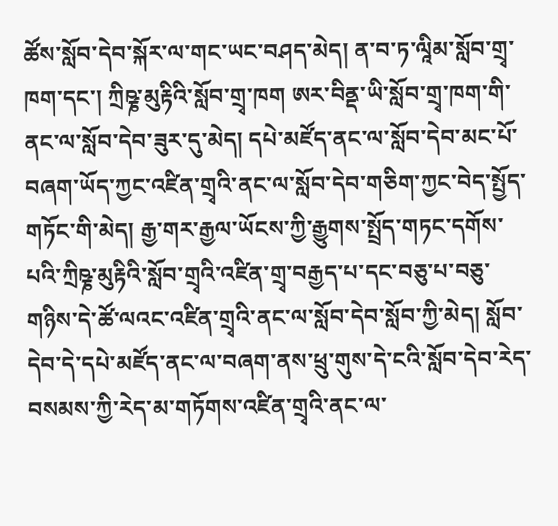ཚོས་སློབ་དེབ་སྐོར་ལ་གང་ཡང་བཤད་མེད། ན་བ་ཏ་ལཱིམ་སློབ་གྲྭ་ཁག་དང་། ཀྲིཥྞ་མུརྟིའི་སློབ་གྲྭ་ཁག ཨར་བིནྡ་ཡི་སློབ་གྲྭ་ཁག་གི་ནང་ལ་སློབ་དེབ་ཟུར་དུ་མེད། དཔེ་མཛོད་ནང་ལ་སློབ་དེབ་མང་པོ་བཞག་ཡོད་ཀྱང་འཛིན་གྲྭའི་ནང་ལ་སློབ་དེབ་གཅིག་ཀྱང་བེད་སྤྱོད་གཏོང་གི་མེད། རྒྱ་གར་རྒྱལ་ཡོངས་ཀྱི་རྒྱུགས་སྤྲོད་གཏང་དགོས་པའི་ཀྲིཥྞ་མུརྟིའི་སློབ་གྲྭའི་འཛིན་གྲྭ་བརྒྱད་པ་དང་བཅུ་པ་བཅུ་གཉིས་དེ་ཚོ་ལའང་འཛིན་གྲྭའི་ནང་ལ་སློབ་དེབ་སློབ་ཀྱི་མེད། སློབ་དེབ་དེ་དཔེ་མཛོད་ནང་ལ་བཞག་ནས་ཕྲུ་གུས་དེ་ངའི་སློབ་དེབ་རེད་བསམས་ཀྱི་རེད་མ་གཏོགས་འཛིན་གྲྭའི་ནང་ལ་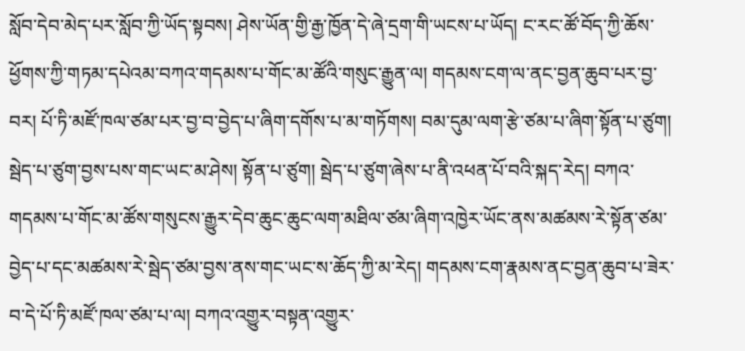སློབ་དེབ་མེད་པར་སློབ་ཀྱི་ཡོད་སྟབས། ཤེས་ཡོན་གྱི་རྒྱ་ཁྱོན་དེ་ཞེ་དྲག་གི་ཡངས་པ་ཡོད། ང་རང་ཚོ་བོད་ཀྱི་ཆོས་ཕྱོགས་ཀྱི་གཏམ་དཔེའམ་བཀའ་གདམས་པ་གོང་མ་ཚོའི་གསུང་རྒྱུན་ལ། གདམས་ངག་ལ་ནང་བྱན་ཆུབ་པར་བྱ་བར། པོ་ཏི་མཛོ་ཁལ་ཙམ་པར་བྱ་བ་བྱེད་པ་ཞིག་དགོས་པ་མ་གཏོགས། བམ་དུམ་ལག་རྩེ་ཙམ་པ་ཞིག་སྟོན་པ་ཙུག། སྦེད་པ་ཙུག་བྱས་པས་གང་ཡང་མ་ཤེས། སྟོན་པ་ཙུག། སྦེད་པ་ཙུག་ཞེས་པ་ནི་འཕན་པོ་བའི་སྐད་རེད། བཀའ་གདམས་པ་གོང་མ་ཚོས་གསུངས་རྒྱུར་དེབ་ཆུང་ཆུང་ལག་མཐིལ་ཙམ་ཞིག་འཁྱེར་ཡོང་ནས་མཚམས་རེ་སྟོན་ཙམ་བྱེད་པ་དང་མཚམས་རེ་སྦེད་ཙམ་བྱས་ནས་གང་ཡང་ས་ཆོད་ཀྱི་མ་རེད། གདམས་ངག་རྣམས་ནང་བྱན་ཆུབ་པ་ཟེར་བ་དེ་པོ་ཏི་མཛོ་ཁལ་ཙམ་པ་ལ། བཀའ་འགྱུར་བསྟན་འགྱུར་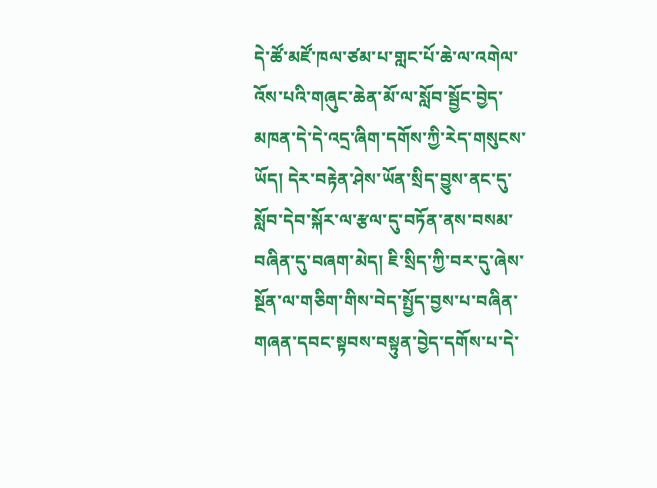དེ་ཚོ་མཛོ་ཁལ་ཙམ་པ་གླང་པོ་ཆེ་ལ་འགེལ་འོས་པའི་གཞུང་ཆེན་མོ་ལ་སློབ་སྦྱོང་བྱེད་མཁན་དེ་དེ་འདྲ་ཞིག་དགོས་ཀྱི་རེད་གསུངས་ཡོད། དེར་བརྟེན་ཤེས་ཡོན་སྲིད་བྱུས་ནང་དུ་སློབ་དེབ་སྐོར་ལ་རྩལ་དུ་བཏོན་ནས་བསམ་བཞིན་དུ་བཞག་མེད། ཇི་སྲིད་ཀྱི་བར་དུ་ཞེས་སྔོན་ལ་གཅིག་གིས་བེད་སྤྱོད་བྱས་པ་བཞིན་གཞན་དབང་སྟབས་བསྟུན་བྱེད་དགོས་པ་དེ་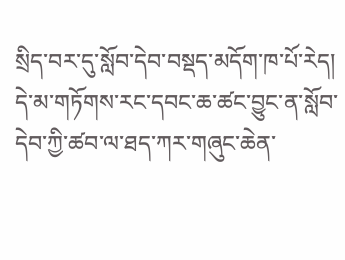སྲིད་བར་དུ་སློབ་དེབ་བསྡད་མདོག་ཁ་པོ་རེད། དེ་མ་གཏོགས་རང་དབང་ཆ་ཚང་བྱུང་ན་སློབ་དེབ་ཀྱི་ཚབ་ལ་ཐད་ཀར་གཞུང་ཆེན་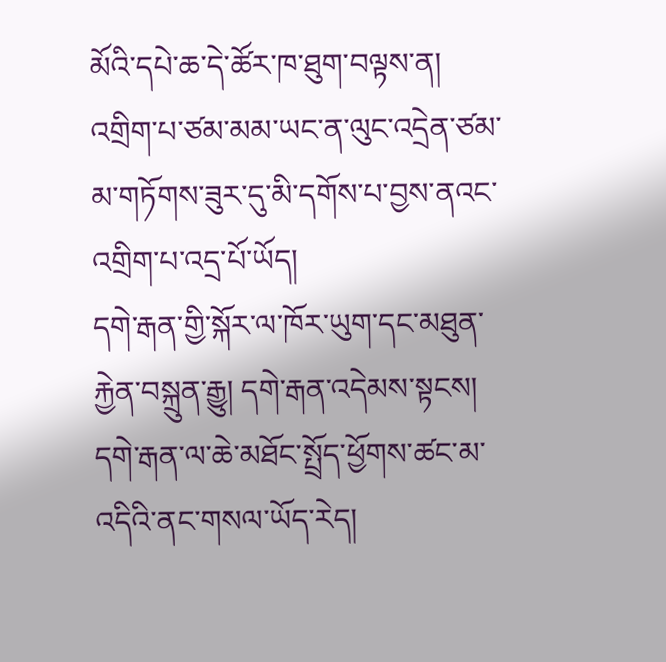མོའི་དཔེ་ཆ་དེ་ཚོར་ཁ་ཐུག་བལྟས་ན། འགྲིག་པ་ཙམ་མམ་ཡང་ན་ལུང་འདྲེན་ཙམ་མ་གཏོགས་ཟུར་དུ་མི་དགོས་པ་བྱས་ནའང་འགྲིག་པ་འདྲ་པོ་ཡོད།
དགེ་རྒན་གྱི་སྐོར་ལ་ཁོར་ཡུག་དང་མཐུན་རྐྱེན་བསྐྲུན་རྒྱུ། དགེ་རྒན་འདེམས་སྟངས། དགེ་རྒན་ལ་ཆེ་མཐོང་སྤྲོད་ཕྱོགས་ཚང་མ་འདིའི་ནང་གསལ་ཡོད་རེད།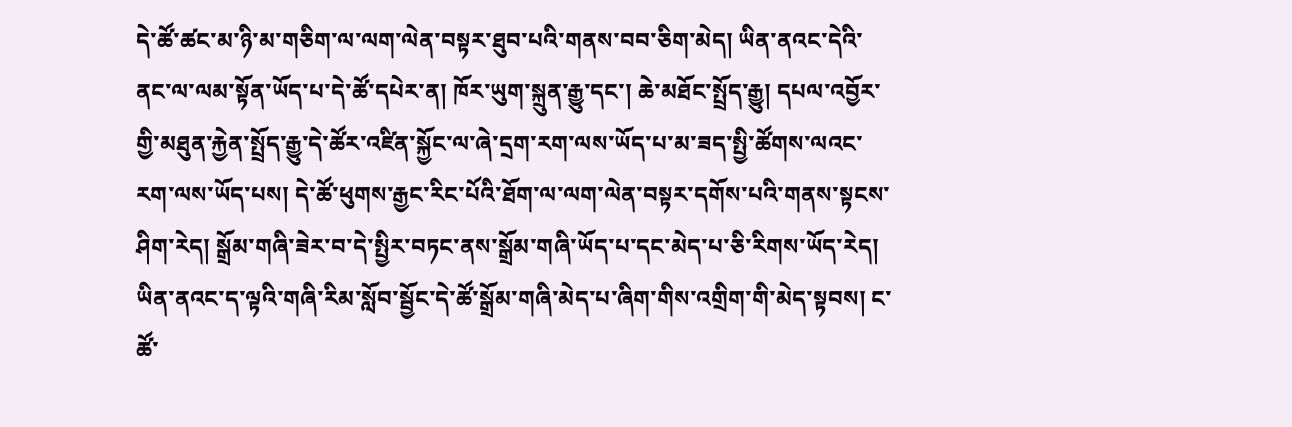དེ་ཚོ་ཚང་མ་ཉི་མ་གཅིག་ལ་ལག་ལེན་བསྟར་ཐུབ་པའི་གནས་བབ་ཅིག་མེད། ཡིན་ནའང་དེའི་ནང་ལ་ལམ་སྟོན་ཡོད་པ་དེ་ཚོ་དཔེར་ན། ཁོར་ཡུག་སྐྲུན་རྒྱུ་དང་། ཆེ་མཐོང་སྤྲོད་རྒྱུ། དཔལ་འབྱོར་གྱི་མཐུན་རྐྱེན་སྤྲོད་རྒྱུ་དེ་ཚོར་འཛིན་སྐྱོང་ལ་ཞེ་དྲག་རག་ལས་ཡོད་པ་མ་ཟད་སྤྱི་ཚོགས་ལའང་རག་ལས་ཡོད་པས། དེ་ཚོ་ཕུགས་རྒྱང་རིང་པོའི་ཐོག་ལ་ལག་ལེན་བསྟར་དགོས་པའི་གནས་སྟངས་ཤིག་རེད། སྒྲོམ་གཞི་ཟེར་བ་དེ་སྤྱིར་བཏང་ནས་སྒྲོམ་གཞི་ཡོད་པ་དང་མེད་པ་ཅི་རིགས་ཡོད་རེད། ཡིན་ནའང་ད་ལྟའི་གཞི་རིམ་སློབ་སྦྱོང་དེ་ཚོ་སྒྲོམ་གཞི་མེད་པ་ཞིག་གིས་འགྲིག་གི་མེད་སྟབས། ང་ཚོ་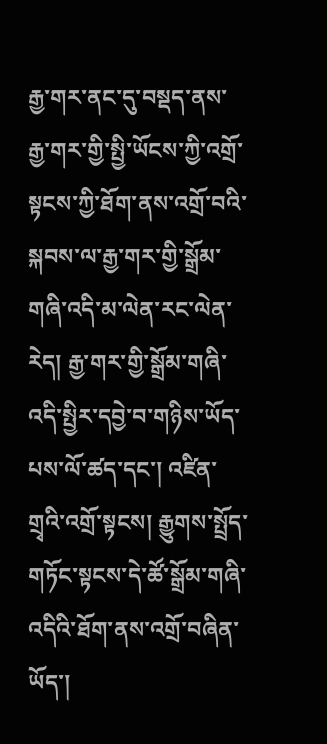རྒྱ་གར་ནང་དུ་བསྡད་ནས་རྒྱ་གར་གྱི་སྤྱི་ཡོངས་ཀྱི་འགྲོ་སྟངས་ཀྱི་ཐོག་ནས་འགྲོ་བའི་སྐབས་ལ་རྒྱ་གར་གྱི་སྒྲོམ་གཞི་འདི་མ་ལེན་རང་ལེན་རེད། རྒྱ་གར་གྱི་སྒྲོམ་གཞི་འདི་སྤྱིར་དབྱེ་བ་གཉིས་ཡོད་པས་ལོ་ཚད་དང་། འཛིན་གྲྭའི་འགྲོ་སྟངས། རྒྱུགས་སྤྲོད་གཏོང་སྟངས་དེ་ཚོ་སྒྲོམ་གཞི་འདིའི་ཐོག་ནས་འགྲོ་བཞིན་ཡོད་།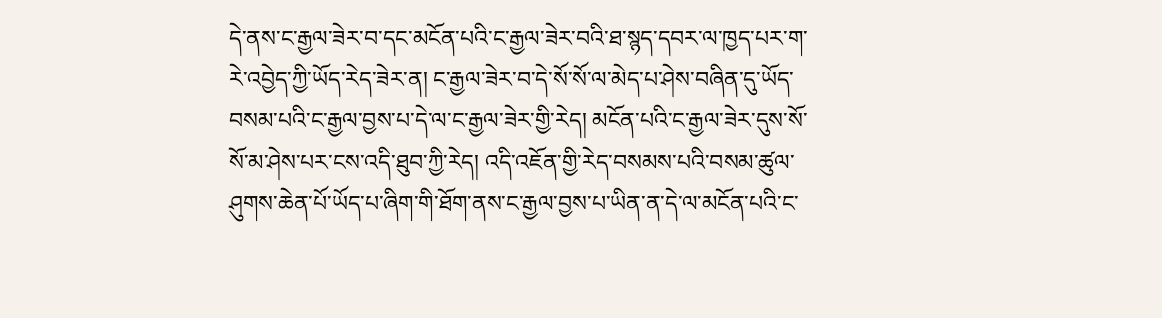དེ་ནས་ང་རྒྱལ་ཟེར་བ་དང་མངོན་པའི་ང་རྒྱལ་ཟེར་བའི་ཐ་སྙད་དབར་ལ་ཁྱད་པར་ག་རེ་འབྱེད་ཀྱི་ཡོད་རེད་ཟེར་ན། ང་རྒྱལ་ཟེར་བ་དེ་སོ་སོ་ལ་མེད་པ་ཤེས་བཞིན་དུ་ཡོད་བསམ་པའི་ང་རྒྱལ་བྱས་པ་དེ་ལ་ང་རྒྱལ་ཟེར་གྱི་རེད། མངོན་པའི་ང་རྒྱལ་ཟེར་དུས་སོ་སོ་མ་ཤེས་པར་ངས་འདི་ཐུབ་ཀྱི་རེད། འདི་འཇོན་གྱི་རེད་བསམས་པའི་བསམ་ཚུལ་ཤུགས་ཆེན་པོ་ཡོད་པ་ཞིག་གི་ཐོག་ནས་ང་རྒྱལ་བྱས་པ་ཡིན་ན་དེ་ལ་མངོན་པའི་ང་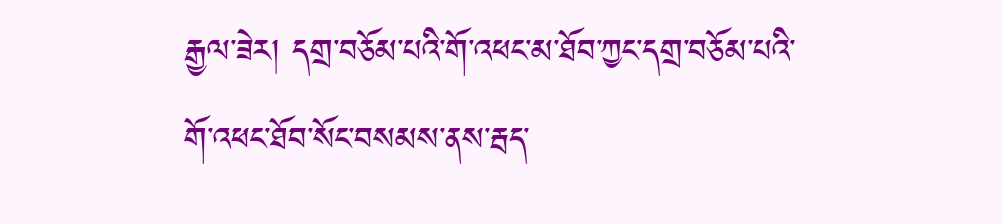རྒྱལ་ཟེར། དགྲ་བཅོམ་པའི་གོ་འཕང་མ་ཐོབ་ཀྱང་དགྲ་བཅོམ་པའི་གོ་འཕང་ཐོབ་སོང་བསམས་ནས་རྦད་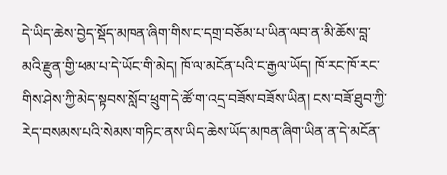དེ་ཡིད་ཆེས་བྱེད་སྡོད་མཁན་ཞིག་གིས་ང་དགྲ་བཅོམ་པ་ཡིན་ལབ་ན་མི་ཆོས་བླ་མའི་རྫུན་གྱི་ཕམ་པ་དེ་ཡོང་གི་མེད། ཁོ་ལ་མངོན་པའི་ང་རྒྱལ་ཡོད། ཁོ་རང་ཁོ་རང་གིས་ཤེས་ཀྱི་མེད་སྟབས་སློབ་ཕྲུག་དེ་ཚོ་ག་འདྲ་བཟོས་བཟོས་ཡིན། ངས་བཟོ་ཐུབ་ཀྱི་རེད་བསམས་པའི་སེམས་གཏིང་ནས་ཡིད་ཆེས་ཡོད་མཁན་ཞིག་ཡིན་ན་དེ་མངོན་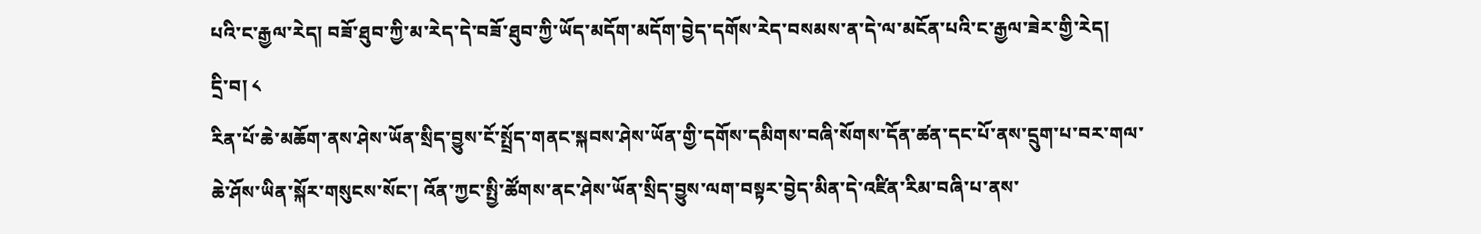པའི་ང་རྒྱལ་རེད། བཟོ་ཐུབ་ཀྱི་མ་རེད་དེ་བཟོ་ཐུབ་ཀྱི་ཡོད་མདོག་མདོག་བྱེད་དགོས་རེད་བསམས་ན་དེ་ལ་མངོན་པའི་ང་རྒྱལ་ཟེར་གྱི་རེད།
དྲི་བ། ༨
རིན་པོ་ཆེ་མཆོག་ནས་ཤེས་ཡོན་སྲིད་བྱུས་ངོ་སྤྲོད་གནང་སྐབས་ཤེས་ཡོན་གྱི་དགོས་དམིགས་བཞི་སོགས་དོན་ཚན་དང་པོ་ནས་དྲུག་པ་བར་གལ་ཆེ་ཤོས་ཡིན་སྐོར་གསུངས་སོང་། འོན་ཀྱང་སྤྱི་ཚོགས་ནང་ཤེས་ཡོན་སྲིད་བྱུས་ལག་བསྟར་བྱེད་མིན་དེ་འཛིན་རིམ་བཞི་པ་ནས་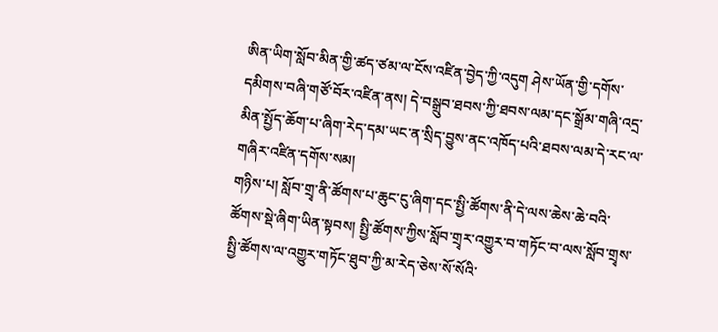ཨིན་ཡིག་སློབ་མིན་གྱི་ཚད་ཙམ་ལ་ངོས་འཛིན་བྱེད་ཀྱི་འདུག ཤེས་ཡོན་གྱི་དགོས་དམིགས་བཞི་གཙོ་བོར་འཛིན་ནས། དེ་བསྒྲུབ་ཐབས་ཀྱི་ཐབས་ལམ་དང་སྒྲོམ་གཞི་འདྲ་མིན་སྤྱོད་ཆོག་པ་ཞིག་རེད་དམ་ཡང་ན་སྲིད་བྱུས་ནང་འཁོད་པའི་ཐབས་ལམ་དེ་རང་ལ་གཞིར་འཛིན་དགོས་སམ།
གཉིས་པ། སློབ་གྲྭ་ནི་ཚོགས་པ་ཆུང་ངུ་ཞིག་དང་སྤྱི་ཚོགས་ནི་དེ་ལས་ཆེས་ཆེ་བའི་ཚོགས་སྡེ་ཞིག་ཡིན་སྟབས། སྤྱི་ཚོགས་ཀྱིས་སློབ་གྲྭར་འགྱུར་བ་གཏོང་བ་ལས་སློབ་གྲྭས་སྤྱི་ཚོགས་ལ་འགྱུར་གཏོང་ཐུབ་ཀྱི་མ་རེད་ཅེས་སོ་སོའི་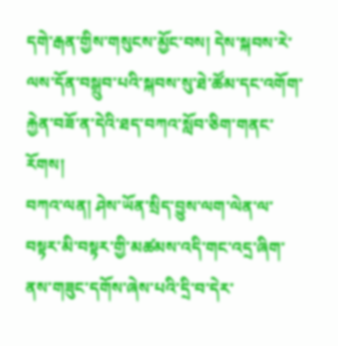དགེ་རྒན་གྱིས་གསུངས་མྱོང་བས། དེས་སྐབས་རེ་ལས་དོན་བསྒྲུབ་པའི་སྐབས་སུ་ཐེ་ཚོམ་དང་འགོག་རྐྱེན་བཟོ་ན་དེའི་ཐད་བཀའ་སློབ་ཅིག་གནང་རོགས།
བཀའ་ལན། ཤེས་ཡོན་སྲིད་བྱུས་ལག་ལེན་ལ་བསྟར་མི་བསྟར་གྱི་མཚམས་འདི་གང་འདྲ་ཞིག་ནས་གཟུང་དགོས་ཞེས་པའི་དྲི་བ་དེར་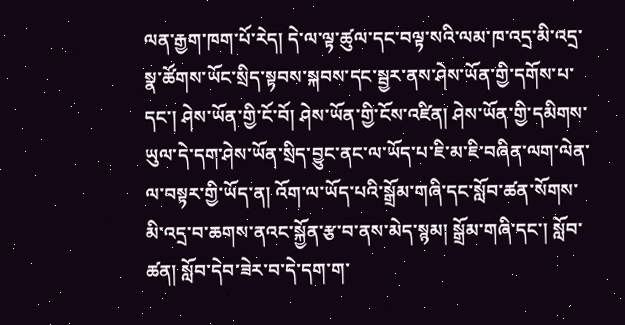ལན་རྒྱག་ཁག་པོ་རེད། དེ་ལ་ལྟ་ཚུལ་དང་བལྟ་སའི་ལམ་ཁ་འདྲ་མི་འདྲ་སྣ་ཚོགས་ཡོང་སྲིད་སྟབས་སྐབས་དང་སྦྱར་ནས་ཤེས་ཡོན་གྱི་དགོས་པ་དང་། ཤེས་ཡོན་གྱི་ངོ་བོ། ཤེས་ཡོན་གྱི་ངོས་འཛིན། ཤེས་ཡོན་གྱི་དམིགས་ཡུལ་དེ་དག་ཤེས་ཡོན་སྲིད་བྱུང་ནང་ལ་ཡོད་པ་ཇི་མ་ཇི་བཞིན་ལག་ལེན་ལ་བསྟར་གྱི་ཡོད་ན། འོག་ལ་ཡོད་པའི་སྒྲོམ་གཞི་དང་སློབ་ཚན་སོགས་མི་འདྲ་བ་ཆགས་ནའང་སྐྱོན་རྩ་བ་ནས་མེད་སྙམ། སྒྲོམ་གཞི་དང་། སློབ་ཚན། སློབ་དེབ་ཟེར་བ་དེ་དག་ག་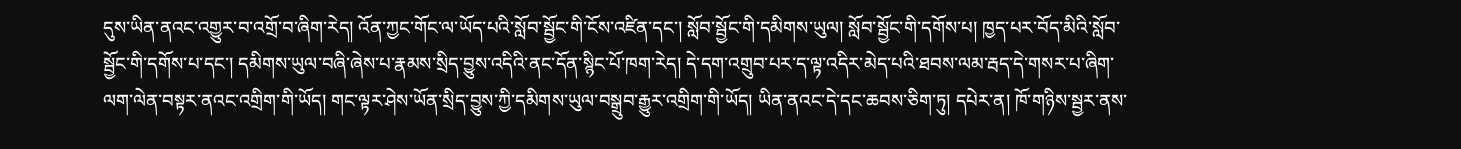དུས་ཡིན་ནའང་འགྱུར་བ་འགྲོ་བ་ཞིག་རེད། འོན་ཀྱང་གོང་ལ་ཡོད་པའི་སློབ་སྦྱོང་གི་ངོས་འཛིན་དང་། སློབ་སྦྱོང་གི་དམིགས་ཡུལ། སློབ་སྦྱོང་གི་དགོས་པ། ཁྱད་པར་བོད་མིའི་སློབ་སྦྱོང་གི་དགོས་པ་དང་། དམིགས་ཡུལ་བཞི་ཞེས་པ་རྣམས་སྲིད་བྱུས་འདིའི་ནང་དོན་སྙིང་པོ་ཁག་རེད། དེ་དག་འགྲུབ་པར་ད་ལྟ་འདིར་མེད་པའི་ཐབས་ལམ་རྦད་དེ་གསར་པ་ཞིག་ལག་ལེན་བསྟར་ནའང་འགྲིག་གི་ཡོད། གང་ལྟར་ཤེས་ཡོན་སྲིད་བྱུས་ཀྱི་དམིགས་ཡུལ་བསྒྲུབ་རྒྱུར་འགྲིག་གི་ཡོད། ཡིན་ནའང་དེ་དང་ཆབས་ཅིག་ཏུ། དཔེར་ན། ཁོ་གཉིས་སྦྱར་ནས་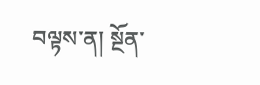བལྟས་ན། སྔོན་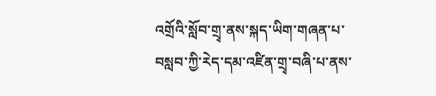འགྲོའི་སློབ་གྲྭ་ནས་སྐད་ཡིག་གཞན་པ་བསླབ་ཀྱི་རེད་དམ་འཛིན་གྲྭ་བཞི་པ་ནས་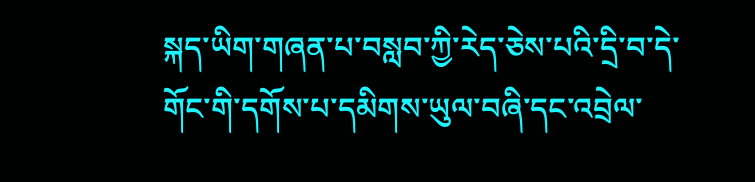སྐད་ཡིག་གཞན་པ་བསླབ་ཀྱི་རེད་ཅེས་པའི་དྲི་བ་དེ་གོང་གི་དགོས་པ་དམིགས་ཡུལ་བཞི་དང་འབྲེལ་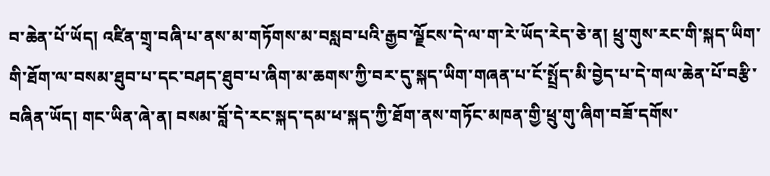བ་ཆེན་པོ་ཡོད། འཛིན་གྲྭ་བཞི་པ་ནས་མ་གཏོགས་མ་བསླབ་པའི་རྒྱབ་ལྗོངས་དེ་ལ་ག་རེ་ཡོད་རེད་ཅེ་ན། ཕྲུ་གུས་རང་གི་སྐད་ཡིག་གི་ཐོག་ལ་བསམ་ཐུབ་པ་དང་བཤད་ཐུབ་པ་ཞིག་མ་ཆགས་ཀྱི་བར་དུ་སྐད་ཡིག་གཞན་པ་ངོ་སྤྲོད་མི་བྱེད་པ་དེ་གལ་ཆེན་པོ་བརྩི་བཞིན་ཡོད། གང་ཡིན་ཞེ་ན། བསམ་བློ་དེ་རང་སྐད་དམ་ཕ་སྐད་ཀྱི་ཐོག་ནས་གཏོང་མཁན་གྱི་ཕྲུ་གུ་ཞིག་བཟོ་དགོས་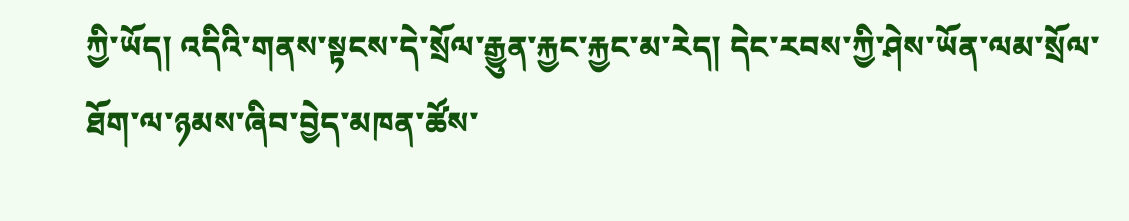ཀྱི་ཡོད། འདིའི་གནས་སྟངས་དེ་སྲོལ་རྒྱུན་རྐྱང་རྐྱང་མ་རེད། དེང་རབས་ཀྱི་ཤེས་ཡོན་ལམ་སྲོལ་ཐོག་ལ་ཉམས་ཞིབ་བྱེད་མཁན་ཚོས་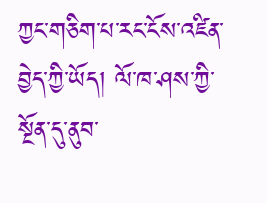ཀྱང་གཅིག་པ་རང་ངོས་འཛིན་བྱེད་ཀྱི་ཡོད། ལོ་ཁ་ཤས་ཀྱི་སྔོན་དུ་ནུབ་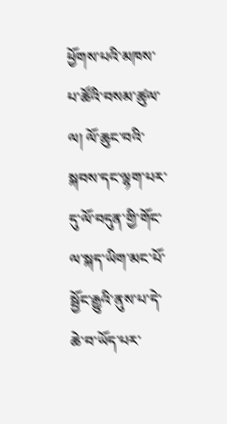ཕྱོགས་པའི་མཁས་པ་ཚོའི་བསམ་ཚུལ་ལ། ལོ་ཆུང་བའི་སྐབས་དང་ལྷག་པར་དུ་ལོ་བདུན་གྱི་གོང་ལ་སྐད་ཡིག་མང་པོ་སྦྱོང་རྒྱུའི་ནུས་པ་དེ་ཆེ་བ་ཡོད་པར་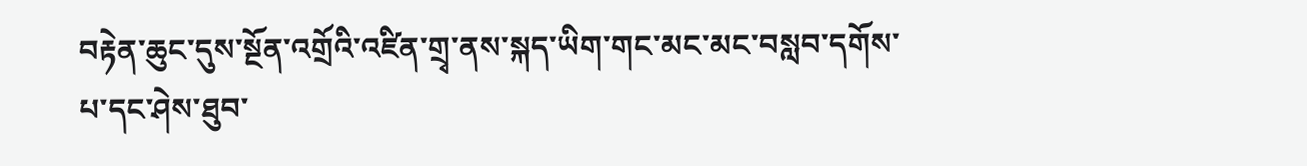བརྟེན་ཆུང་དུས་སྔོན་འགྲོའི་འཛིན་གྲྭ་ནས་སྐད་ཡིག་གང་མང་མང་བསླབ་དགོས་པ་དང་ཤེས་ཐུབ་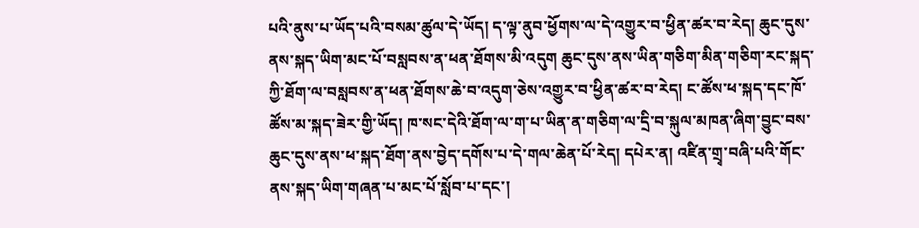པའི་ནུས་པ་ཡོད་པའི་བསམ་ཚུལ་དེ་ཡོད། ད་ལྟ་ནུབ་ཕྱོགས་ལ་དེ་འགྱུར་བ་ཕྱིན་ཚར་བ་རེད། ཆུང་དུས་ནས་སྐད་ཡིག་མང་པོ་བསླབས་ན་ཕན་ཐོགས་མི་འདུག ཆུང་དུས་ནས་ཡིན་གཅིག་མིན་གཅིག་རང་སྐད་ཀྱི་ཐོག་ལ་བསླབས་ན་ཕན་ཐོགས་ཆེ་བ་འདུག་ཅེས་འགྱུར་བ་ཕྱིན་ཚར་བ་རེད། ང་ཚོས་ཕ་སྐད་དང་ཁོ་ཚོས་མ་སྐད་ཟེར་གྱི་ཡོད། ཁ་སང་དེའི་ཐོག་ལ་ག་པ་ཡིན་ན་གཅིག་ལ་དྲི་བ་སྐུལ་མཁན་ཞིག་བྱུང་བས་ཆུང་དུས་ནས་ཕ་སྐད་ཐོག་ནས་བྱེད་དགོས་པ་དེ་གལ་ཆེན་པོ་རེད། དཔེར་ན། འཛིན་གྲྭ་བཞི་པའི་གོང་ནས་སྐད་ཡིག་གཞན་པ་མང་པོ་སློབ་པ་དང་།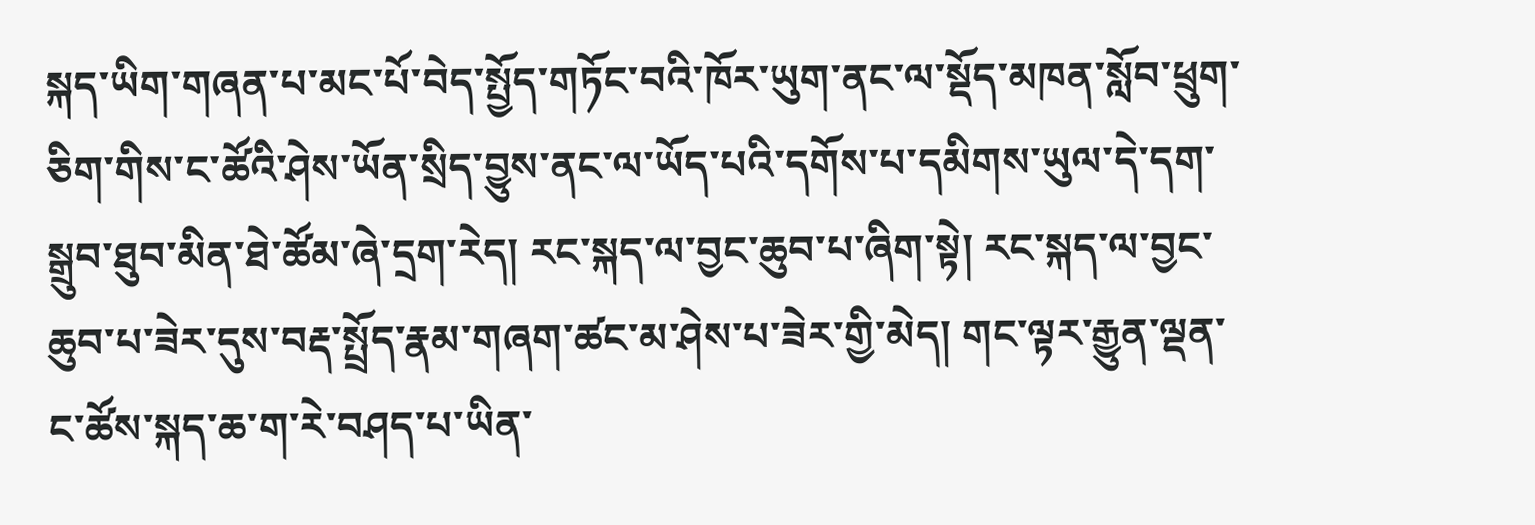སྐད་ཡིག་གཞན་པ་མང་པོ་བེད་སྤྱོད་གཏོང་བའི་ཁོར་ཡུག་ནང་ལ་སྡོད་མཁན་སློབ་ཕྲུག་ཅིག་གིས་ང་ཚོའི་ཤེས་ཡོན་སྲིད་བྱུས་ནང་ལ་ཡོད་པའི་དགོས་པ་དམིགས་ཡུལ་དེ་དག་སྒྲུབ་ཐུབ་མིན་ཐེ་ཚོམ་ཞེ་དྲག་རེད། རང་སྐད་ལ་བྱང་ཆུབ་པ་ཞིག་སྟེ། རང་སྐད་ལ་བྱང་ཆུབ་པ་ཟེར་དུས་བརྡ་སྤྲོད་རྣམ་གཞག་ཚང་མ་ཤེས་པ་ཟེར་གྱི་མེད། གང་ལྟར་རྒྱུན་ལྡན་ང་ཚོས་སྐད་ཆ་ག་རེ་བཤད་པ་ཡིན་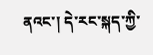ནའང་། དེ་རང་སྐད་ཀྱི་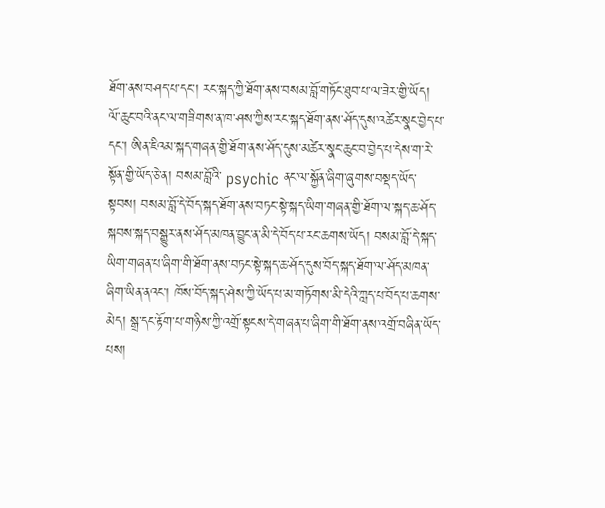ཐོག་ནས་བཤད་པ་དང་། རང་སྐད་ཀྱི་ཐོག་ནས་བསམ་བློ་གཏོང་ཐུབ་པ་ལ་ཟེར་གྱི་ཡོད། ལོ་ཆུང་བའི་ནང་ལ་གཟིགས་ན་ཁ་ཤས་ཀྱིས་རང་སྐད་ཐོག་ནས་ཤོད་དུས་འཚེར་སྣང་བྱེད་པ་དང་། ཨིན་ཇིའམ་སྐད་གཞན་གྱི་ཐོག་ནས་ཤོད་དུས་མཚེར་སྣང་ཆུང་བ་བྱེད་པ་དེས་ག་རེ་སྟོན་གྱི་ཡོད་ཅེ་ན། བསམ་བློའི་ psychic ནང་ལ་སྐྱོན་ཞིག་ཞུགས་བསྡད་ཡོད་སྟབས། བསམ་བློ་དེ་བོད་སྐད་ཐོག་ནས་བཏང་སྟེ་སྐད་ཡིག་གཞན་གྱི་ཐོག་ལ་སྐད་ཆ་ཤོད་སྐབས་སྐད་བསྒྱུར་ནས་ཤོད་མཁན་བྱུང་ན་མི་དེ་བོད་པ་རང་ཆགས་ཡོད། བསམ་བློ་དེ་སྐད་ཡིག་གཞན་པ་ཞིག་གི་ཐོག་ནས་བཏང་སྟེ་སྐད་ཆ་ཤོད་དུས་བོད་སྐད་ཐོག་ལ་ཤོད་མཁན་ཞིག་ཡིན་ནའང་། ཁོས་བོད་སྐད་ཤེས་ཀྱི་ཡོད་པ་མ་གཏོགས་མི་དེའི་ཀླད་པ་བོད་པ་ཆགས་མེད། སྒྲ་དང་རྟོག་པ་གཉིས་ཀྱི་འགྲོ་སྟངས་དེ་གཞན་པ་ཞིག་གི་ཐོག་ནས་འགྲོ་བཞིན་ཡོད་པས།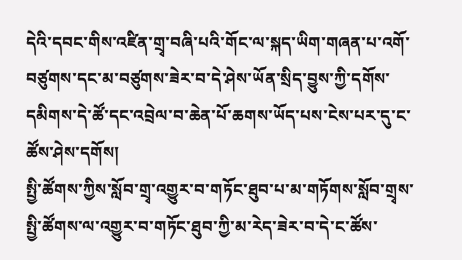དེའི་དབང་གིས་འཛིན་གྲྭ་བཞི་པའི་གོང་ལ་སྐད་ཡིག་གཞན་པ་འགོ་བཙུགས་དང་མ་བཙུགས་ཟེར་བ་དེ་ཤེས་ཡོན་སྲིད་བྱུས་ཀྱི་དགོས་དམིགས་དེ་ཚོ་དང་འབྲེལ་བ་ཆེན་པོ་ཆགས་ཡོད་པས་ངེས་པར་དུ་ང་ཚོས་ཤེས་དགོས།
སྤྱི་ཚོགས་ཀྱིས་སློབ་གྲྭ་འགྱུར་བ་གཏོང་ཐུབ་པ་མ་གཏོགས་སློབ་གྲྭས་སྤྱི་ཚོགས་ལ་འགྱུར་བ་གཏོང་ཐུབ་ཀྱི་མ་རེད་ཟེར་བ་དེ་ང་ཚོས་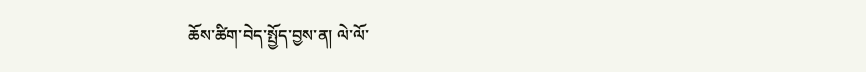ཆོས་ཚིག་བེད་སྤྱོད་བྱས་ན། ལེ་ལོ་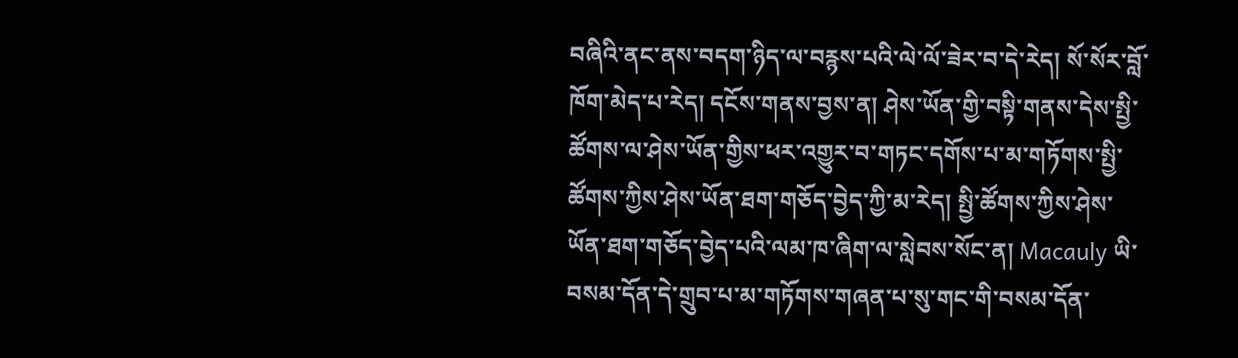བཞིའི་ནང་ནས་བདག་ཉིད་ལ་བརྙས་པའི་ལེ་ལོ་ཟེར་བ་དེ་རེད། སོ་སོར་བློ་ཁོག་མེད་པ་རེད། དངོས་གནས་བྱས་ན། ཤེས་ཡོན་གྱི་བསྟི་གནས་དེས་སྤྱི་ཚོགས་ལ་ཤེས་ཡོན་གྱིས་ཕར་འགྱུར་བ་གཏང་དགོས་པ་མ་གཏོགས་སྤྱི་ཚོགས་ཀྱིས་ཤེས་ཡོན་ཐག་གཅོད་བྱེད་ཀྱི་མ་རེད། སྤྱི་ཚོགས་ཀྱིས་ཤེས་ཡོན་ཐག་གཅོད་བྱེད་པའི་ལམ་ཁ་ཞིག་ལ་སླེབས་སོང་ན། Macauly ཡི་བསམ་དོན་དེ་གྲུབ་པ་མ་གཏོགས་གཞན་པ་སུ་གང་གི་བསམ་དོན་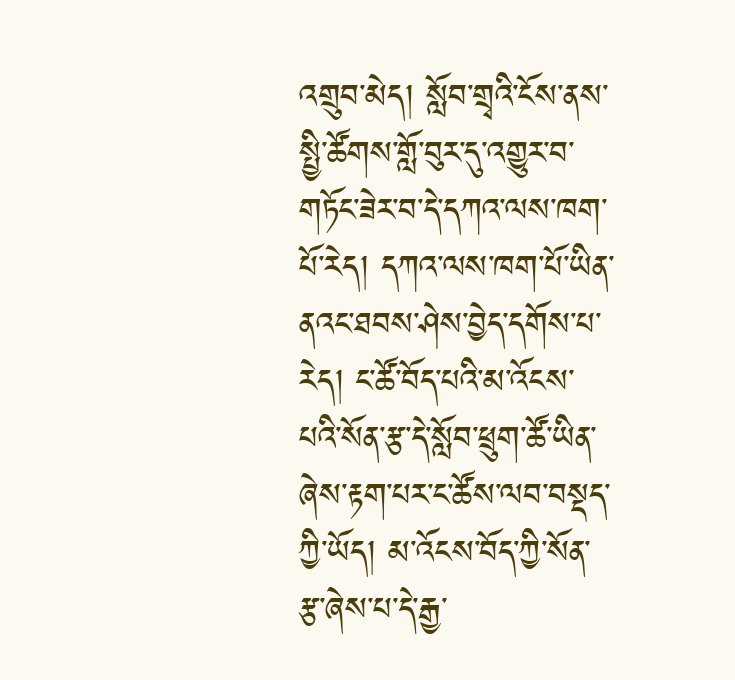འགྲུབ་མེད། སློབ་གྲྭའི་ངོས་ནས་སྤྱི་ཚོགས་གློ་བུར་དུ་འགྱུར་བ་གཏོང་ཟེར་བ་དེ་དཀའ་ལས་ཁག་པོ་རེད། དཀའ་ལས་ཁག་པོ་ཡིན་ནའང་ཐབས་ཤེས་བྱེད་དགོས་པ་རེད། ང་ཚོ་བོད་པའི་མ་འོངས་པའི་སོན་རྩ་དེ་སློབ་ཕྲུག་ཚོ་ཡིན་ཞེས་རྟག་པར་ང་ཚོས་ལབ་བསྡད་ཀྱི་ཡོད། མ་འོངས་བོད་ཀྱི་སོན་རྩ་ཞེས་པ་དེ་རྒྱ་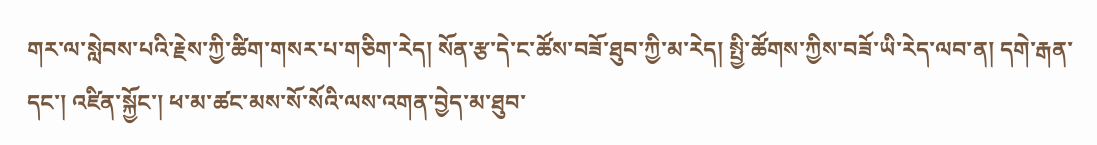གར་ལ་སླེབས་པའི་རྗེས་ཀྱི་ཚིག་གསར་པ་གཅིག་རེད། སོན་རྩ་དེ་ང་ཚོས་བཟོ་ཐུབ་ཀྱི་མ་རེད། སྤྱི་ཚོགས་ཀྱིས་བཟོ་ཡི་རེད་ལབ་ན། དགེ་རྒན་དང་། འཛིན་སྐྱོང་། ཕ་མ་ཚང་མས་སོ་སོའི་ལས་འགན་བྱེད་མ་ཐུབ་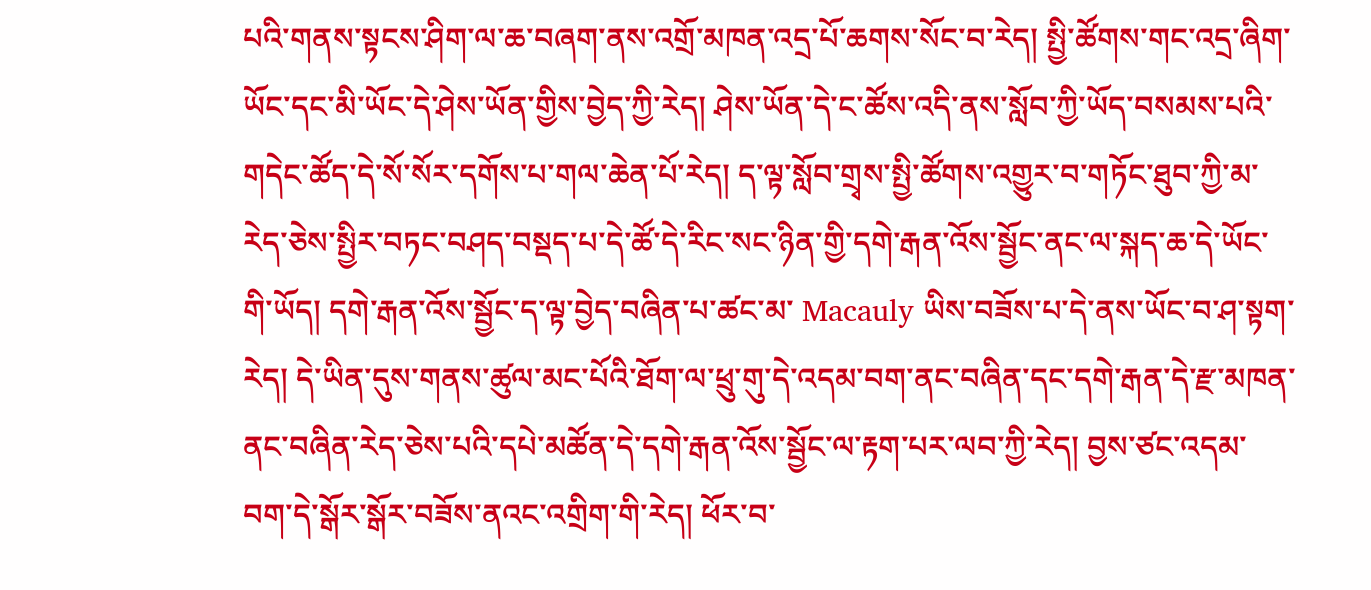པའི་གནས་སྟངས་ཤིག་ལ་ཆ་བཞག་ནས་འགྲོ་མཁན་འདྲ་པོ་ཆགས་སོང་བ་རེད། སྤྱི་ཚོགས་གང་འདྲ་ཞིག་ཡོང་དང་མི་ཡོང་དེ་ཤེས་ཡོན་གྱིས་བྱེད་ཀྱི་རེད། ཤེས་ཡོན་དེ་ང་ཚོས་འདི་ནས་སློབ་ཀྱི་ཡོད་བསམས་པའི་གདེང་ཚོད་དེ་སོ་སོར་དགོས་པ་གལ་ཆེན་པོ་རེད། ད་ལྟ་སློབ་གྲྭས་སྤྱི་ཚོགས་འགྱུར་བ་གཏོང་ཐུབ་ཀྱི་མ་རེད་ཅེས་སྤྱིར་བཏང་བཤད་བསྡད་པ་དེ་ཚོ་དེ་རིང་སང་ཉིན་གྱི་དགེ་རྒན་འོས་སྦྱོང་ནང་ལ་སྐད་ཆ་དེ་ཡོང་གི་ཡོད། དགེ་རྒན་འོས་སྦྱོང་ད་ལྟ་བྱེད་བཞིན་པ་ཚང་མ་ Macauly ཡིས་བཟོས་པ་དེ་ནས་ཡོང་བ་ཤ་སྟག་རེད། དེ་ཡིན་དུས་གནས་ཚུལ་མང་པོའི་ཐོག་ལ་ཕྲུ་གུ་དེ་འདམ་བག་ནང་བཞིན་དང་དགེ་རྒན་དེ་རྫ་མཁན་ནང་བཞིན་རེད་ཅེས་པའི་དཔེ་མཚོན་དེ་དགེ་རྒན་འོས་སྦྱོང་ལ་རྟག་པར་ལབ་ཀྱི་རེད། བྱས་ཙང་འདམ་བག་དེ་སྒོར་སྒོར་བཟོས་ནའང་འགྲིག་གི་རེད། ཕོར་བ་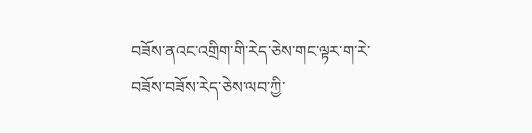བཟོས་ནའང་འགྲིག་གི་རེད་ཅེས་གང་ལྟར་ག་རེ་བཟོས་བཟོས་རེད་ཅེས་ལབ་ཀྱི་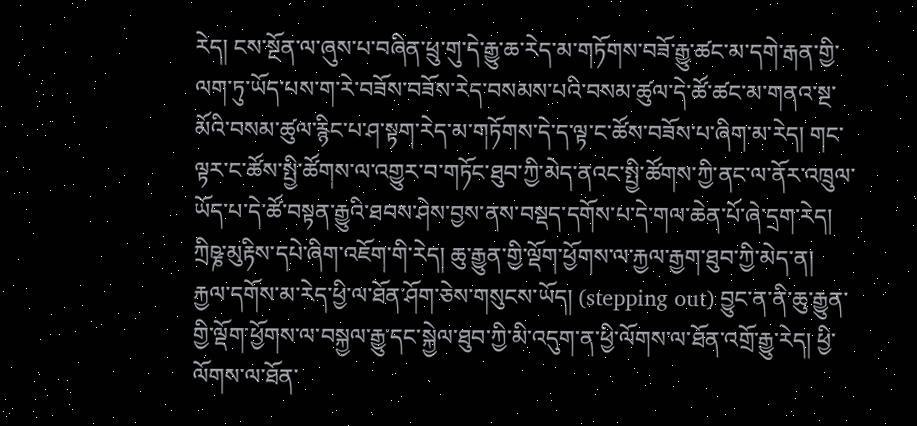རེད། ངས་སྔོན་ལ་ཞུས་པ་བཞིན་ཕྲུ་གུ་དེ་རྒྱུ་ཆ་རེད་མ་གཏོགས་བཟོ་རྒྱུ་ཚང་མ་དགེ་རྒན་གྱི་ལག་ཏུ་ཡོད་པས་ག་རེ་བཟོས་བཟོས་རེད་བསམས་པའི་བསམ་ཚུལ་དེ་ཚོ་ཚང་མ་གནའ་སྔ་མོའི་བསམ་ཚུལ་རྙིང་པ་ཤ་སྟག་རེད་མ་གཏོགས་དེ་ད་ལྟ་ང་ཚོས་བཟོས་པ་ཞིག་མ་རེད། གང་ལྟར་ང་ཚོས་སྤྱི་ཚོགས་ལ་འགྱུར་བ་གཏོང་ཐུབ་ཀྱི་མེད་ནའང་སྤྱི་ཚོགས་ཀྱི་ནང་ལ་ནོར་འཁྲུལ་ཡོད་པ་དེ་ཚོ་བསྟན་རྒྱུའི་ཐབས་ཤེས་བྱས་ནས་བསྡད་དགོས་པ་དེ་གལ་ཆེན་པོ་ཞེ་དྲག་རེད། ཀྲིཥྞ་མུརྟིས་དཔེ་ཞིག་འཇོག་གི་རེད། ཆུ་རྒྱུན་གྱི་ལྡོག་ཕྱོགས་ལ་རྐྱལ་རྒྱག་ཐུབ་ཀྱི་མེད་ན། རྐྱལ་དགོས་མ་རེད་ཕྱི་ལ་ཐོན་ཤོག་ཅེས་གསུངས་ཡོད། (stepping out) བྱུང་ན་ནི་ཆུ་རྒྱུན་གྱི་ལྡོག་ཕྱོགས་ལ་བསྐྱལ་རྒྱུ་དང་སྐྱེལ་ཐུབ་ཀྱི་མི་འདུག་ན་ཕྱི་ལོགས་ལ་ཐོན་འགྲོ་རྒྱུ་རེད། ཕྱི་ལོགས་ལ་ཐོན་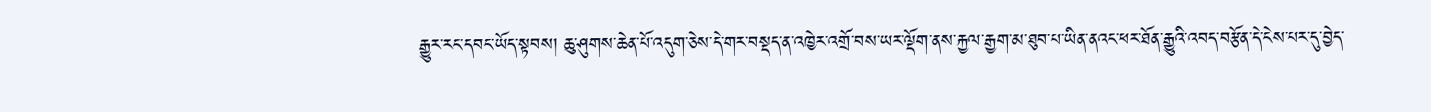རྒྱུར་རང་དབང་ཡོད་སྟབས། ཆུ་ཤུགས་ཆེན་པོ་འདུག་ཅེས་དེ་གར་བསྡད་ན་འཁྱེར་འགྲོ་བས་ཡར་ལྡོག་ནས་རྐྱལ་རྒྱག་མ་ཐུབ་པ་ཡིན་ནའང་ཕར་ཐོན་རྒྱུའི་འབད་བརྩོན་དེ་ངེས་པར་དུ་བྱེད་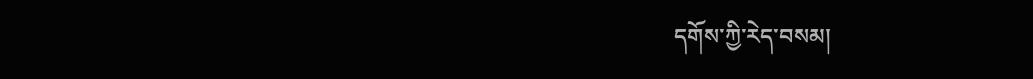དགོས་ཀྱི་རེད་བསམ།